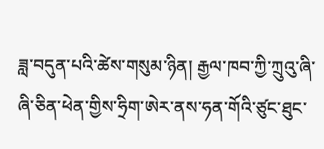ཟླ་བདུན་པའི་ཚེས་གསུམ་ཉིན། རྒྱལ་ཁབ་ཀྱི་ཀྲུའུ་ཞི་ཞི་ཅིན་ཕེན་གྱིས་ཧྲིག་ཨེར་ནས་ཧན་གོའི་ཙུང་ཐུང་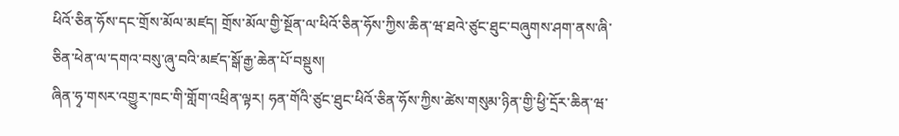ཕིའོ་ཅིན་ཧོས་དང་གྲོས་མོལ་མཛད། གྲོས་མོལ་གྱི་སྔོན་ལ་ཕིའོ་ཅིན་ཧོས་ཀྱིས་ཆིན་ཝ་ཐའེ་ཙུང་ཐུང་བཞུགས་ཤག་ནས་ཞི་ཅིན་ཕེན་ལ་དགའ་བསུ་ཞུ་བའི་མཛད་སྒོ་རྒྱ་ཆེན་པོ་བསྡུས།
ཞིན་ཧྭ་གསར་འགྱུར་ཁང་གི་གློག་འཕྲིན་ལྟར། ཧན་གོའི་ཙུང་ཐུང་ཕིའོ་ཅིན་ཧོས་ཀྱིས་ཚེས་གསུམ་ཉིན་གྱི་ཕྱི་དྲོར་ཆིན་ཝ་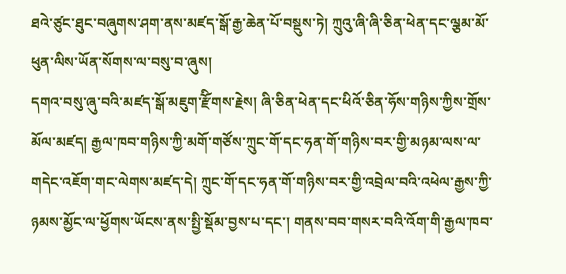ཐའེ་ཙུང་ཐུང་བཞུགས་ཤག་ནས་མཛད་སྒོ་རྒྱ་ཆེན་པོ་བསྡུས་ཏེ། ཀྲུའུ་ཞི་ཞི་ཅིན་ཕེན་དང་ལྕམ་མོ་ཕུན་ལིས་ཡོན་སོགས་ལ་བསུ་བ་ཞུས།
དགའ་བསུ་ཞུ་བའི་མཛད་སྒོ་མཇུག་རྫོིགས་རྗེས། ཞི་ཅིན་ཕེན་དང་ཕིའོ་ཅིན་ཧོས་གཉིས་ཀྱིས་གྲོས་མོལ་མཛད། རྒྱལ་ཁབ་གཉིས་ཀྱི་མགོ་གཙོས་ཀྲུང་གོ་དང་ཧན་གོ་གཉིས་བར་གྱི་མཉམ་ལས་ལ་གདེང་འཇོག་གང་ལེགས་མཛད་དེ། ཀྲུང་གོ་དང་ཧན་གོ་གཉིས་བར་གྱི་འབྲེལ་བའི་འཕེལ་རྒྱས་ཀྱི་ཉམས་མྱོང་ལ་ཕྱོགས་ཡོངས་ནས་སྤྱི་སྡོམ་བྱས་པ་དང་། གནས་བབ་གསར་བའི་འོག་གི་རྒྱལ་ཁབ་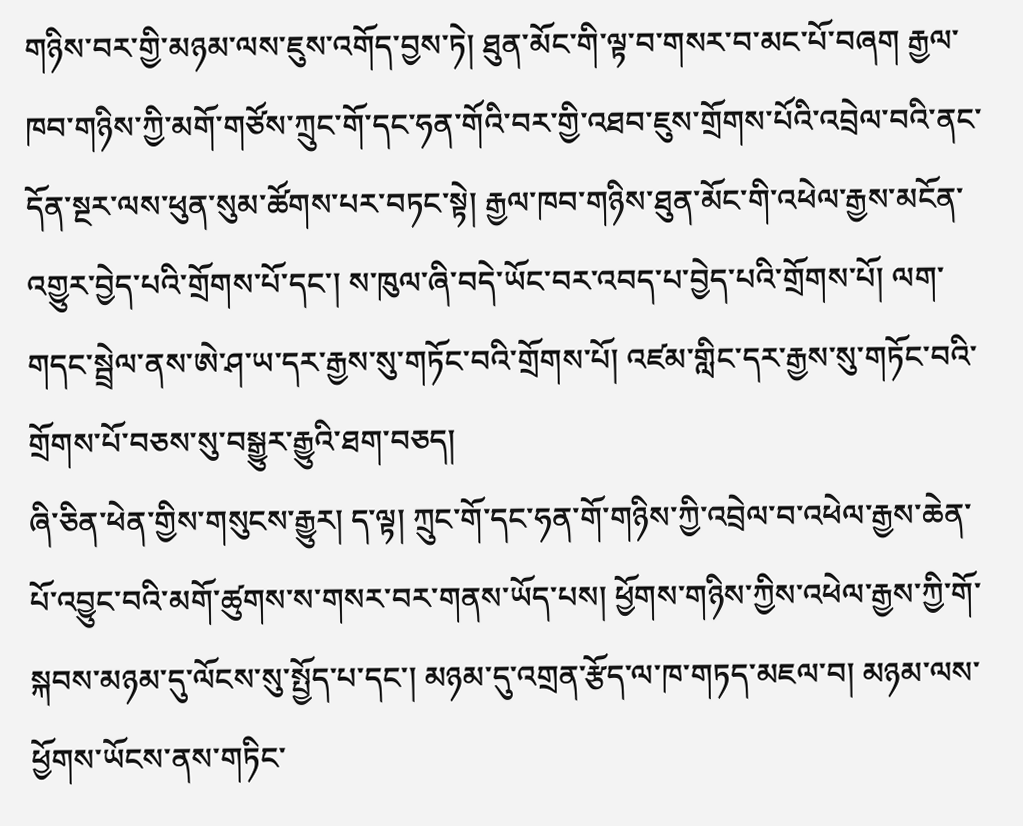གཉིས་བར་གྱི་མཉམ་ལས་ཇུས་འགོད་བྱས་ཏེ། ཐུན་མོང་གི་ལྟ་བ་གསར་བ་མང་པོ་བཞག རྒྱལ་ཁབ་གཉིས་ཀྱི་མགོ་གཙོས་ཀྲུང་གོ་དང་ཧན་གོའི་བར་གྱི་འཐབ་ཇུས་གྲོགས་པོའི་འབྲེལ་བའི་ནང་དོན་སྔར་ལས་ཕུན་སུམ་ཚོགས་པར་བཏང་སྟེ། རྒྱལ་ཁབ་གཉིས་ཐུན་མོང་གི་འཕེལ་རྒྱས་མངོན་འགྱུར་བྱེད་པའི་གྲོགས་པོ་དང་། ས་ཁུལ་ཞི་བདེ་ཡོང་བར་འབད་པ་བྱེད་པའི་གྲོགས་པོ། ལག་གདང་སྦྲེལ་ནས་ཨེ་ཤ་ཡ་དར་རྒྱས་སུ་གཏོང་བའི་གྲོགས་པོ། འཛམ་གླིང་དར་རྒྱས་སུ་གཏོང་བའི་གྲོགས་པོ་བཅས་སུ་བསྒྱུར་རྒྱུའི་ཐག་བཅད།
ཞི་ཅིན་ཕེན་གྱིས་གསུངས་རྒྱུར། ད་ལྟ། ཀྲུང་གོ་དང་ཧན་གོ་གཉིས་ཀྱི་འབྲེལ་བ་འཕེལ་རྒྱས་ཆེན་པོ་འབྱུང་བའི་མགོ་ཚུགས་ས་གསར་བར་གནས་ཡོད་པས། ཕྱོགས་གཉིས་ཀྱིས་འཕེལ་རྒྱས་ཀྱི་གོ་སྐབས་མཉམ་དུ་ལོངས་སུ་སྤྱོད་པ་དང་། མཉམ་དུ་འགྲན་རྩོད་ལ་ཁ་གཏད་མཇལ་བ། མཉམ་ལས་ཕྱོགས་ཡོངས་ནས་གཏིང་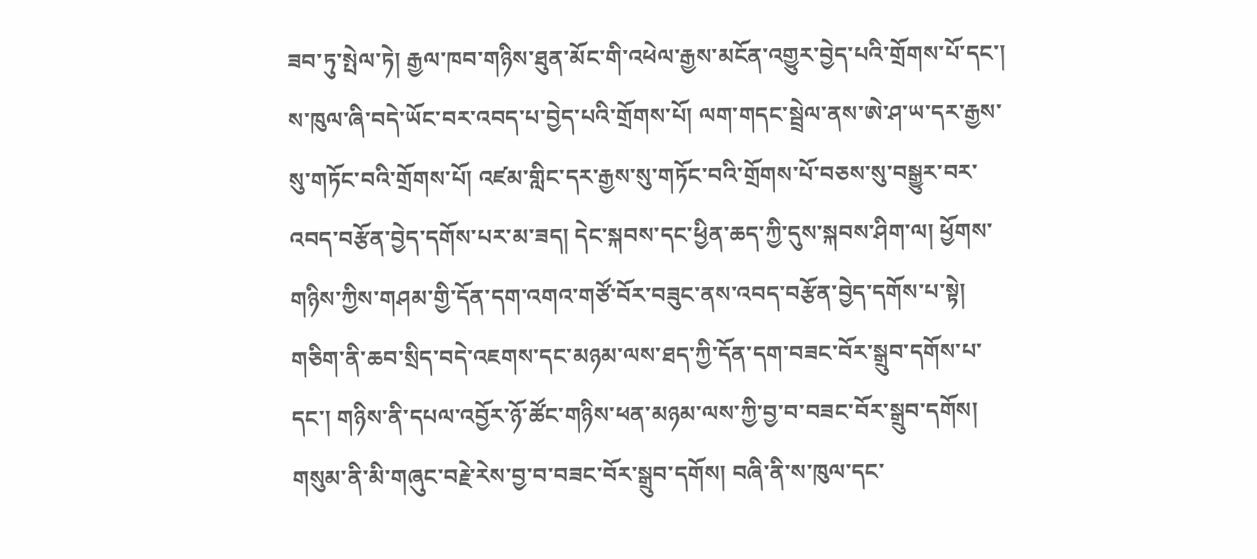ཟབ་ཏུ་སྤེལ་ཏེ། རྒྱལ་ཁབ་གཉིས་ཐུན་མོང་གི་འཕེལ་རྒྱས་མངོན་འགྱུར་བྱེད་པའི་གྲོགས་པོ་དང་། ས་ཁུལ་ཞི་བདེ་ཡོང་བར་འབད་པ་བྱེད་པའི་གྲོགས་པོ། ལག་གདང་སྦྲེལ་ནས་ཨེ་ཤ་ཡ་དར་རྒྱས་སུ་གཏོང་བའི་གྲོགས་པོ། འཛམ་གླིང་དར་རྒྱས་སུ་གཏོང་བའི་གྲོགས་པོ་བཅས་སུ་བསྒྱུར་བར་འབད་བརྩོན་བྱེད་དགོས་པར་མ་ཟད། དེང་སྐབས་དང་ཕྱིན་ཆད་ཀྱི་དུས་སྐབས་ཤིག་ལ། ཕྱོགས་གཉིས་ཀྱིས་གཤམ་གྱི་དོན་དག་འགའ་གཙོ་བོར་བཟུང་ནས་འབད་བརྩོན་བྱེད་དགོས་པ་སྟེ། གཅིག་ནི་ཆབ་སྲིད་བདེ་འཇགས་དང་མཉམ་ལས་ཐད་ཀྱི་དོན་དག་བཟང་བོར་སྒྲུབ་དགོས་པ་དང་། གཉིས་ནི་དཔལ་འབྱོར་ཉོ་ཚོང་གཉིས་ཕན་མཉམ་ལས་ཀྱི་བྱ་བ་བཟང་བོར་སྒྲུབ་དགོས། གསུམ་ནི་མི་གཞུང་བརྗེ་རེས་བྱ་བ་བཟང་བོར་སྒྲུབ་དགོས། བཞི་ནི་ས་ཁུལ་དང་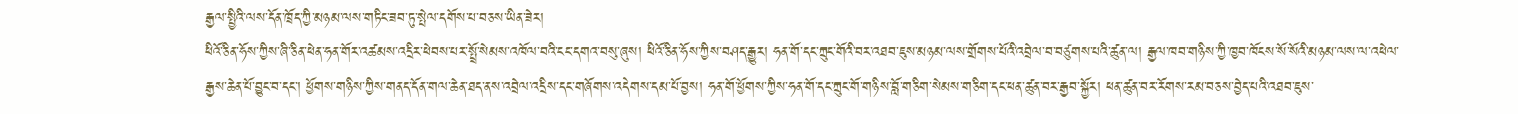རྒྱལ་སྤྱིའི་ལས་དོན་ཁྲོད་ཀྱི་མཉམ་ལས་གཏིང་ཟབ་ཏུ་སྤེལ་དགོས་པ་བཅས་ཡིན་ཟེར།
ཕིའོ་ཅིན་ཧོས་ཀྱིས་ཞི་ཅིན་ཕེན་ཧན་གོར་འཚམས་འདྲིར་ཕེབས་པར་སྤྲོ་སེམས་འཁོལ་བའི་ངང་དགའ་བསུ་ཞུས། ཕིའོ་ཅིན་ཧོས་ཀྱིས་བཤད་རྒྱུར། ཧན་གོ་དང་ཀྲུང་གོའི་བར་འཐབ་ཇུས་མཉམ་ལས་གྲོགས་པོའི་འབྲེལ་བ་བཙུགས་པའི་ཚུན་ལ། རྒྱལ་ཁབ་གཉིས་ཀྱི་ཁྱབ་ཁོངས་སོ་སོའི་མཉམ་ལས་ལ་འཕེལ་རྒྱས་ཆེན་པོ་བྱུང་བ་དང་། ཕྱོགས་གཉིས་ཀྱིས་གནད་དོན་གལ་ཆེན་ཐད་ནས་འབྲེལ་འདྲིས་དང་གཞོགས་འདེགས་དམ་པོ་བྱས། ཧན་གོ་ཕྱོགས་ཀྱིས་ཧན་གོ་དང་ཀྲུང་གོ་གཉིས་བློ་གཅིག་སེམས་གཅིག་དང་ཕན་ཚུན་བར་རྒྱབ་སྐྱོར། ཕན་ཚུན་བར་རོགས་རམ་བཅས་བྱེད་པའི་འཐབ་ཇུས་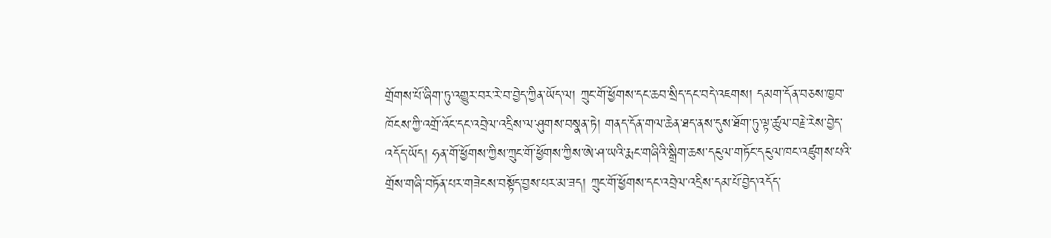གྲོགས་པོ་ཞིག་ཏུ་འགྱུར་བར་རེ་བ་བྱེད་ཀྱིན་ཡོད་ལ། ཀྲུང་གོ་ཕྱོགས་དང་ཆབ་སྲིད་དང་བདེ་འཇགས། དམག་དོན་བཅས་ཁྱབ་ཁོངས་ཀྱི་འགྲོ་འོང་དང་འབྲེལ་འདྲིས་ལ་ཤུགས་བསྣན་ཏེ། གནད་དོན་གལ་ཆེན་ཐད་ནས་དུས་ཐོག་ཏུ་ལྟ་ཚུལ་བརྗེ་རེས་བྱེད་འདོད་ཡོད། ཧན་གོ་ཕྱོགས་ཀྱིས་ཀྲུང་གོ་ཕྱོགས་ཀྱིས་ཨེ་ཤ་ཡའི་རྨང་གཞིའི་སྒྲིག་ཆས་དངུལ་གཏོང་དངུལ་ཁང་འཛུགས་པའི་གྲོས་གཞི་བཏོན་པར་གཟེངས་བསྟོད་བྱས་པར་མ་ཟད། ཀྲུང་གོ་ཕྱོགས་དང་འབྲེལ་འདྲིས་དམ་པོ་བྱེད་འདོད་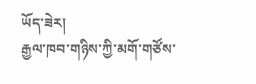ཡོད་ཟེར།
རྒྱལ་ཁབ་གཉིས་ཀྱི་མགོ་གཙོས་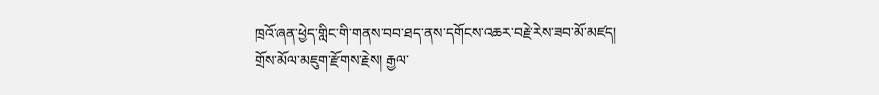ཁྲའོ་ཞན་ཕྱེད་གླིང་གི་གནས་བབ་ཐད་ནས་དགོངས་འཆར་བརྗེ་རེས་ཟབ་མོ་མཛད།
གྲོས་མོལ་མཇུག་རྫོགས་རྗེས། རྒྱལ་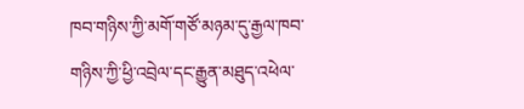ཁབ་གཉིས་ཀྱི་མགོ་གཙོ་མཉམ་དུ་རྒྱལ་ཁབ་གཉིས་ཀྱི་ཕྱི་འབྲེལ་དང་རྒྱུན་མཐུད་འཕེལ་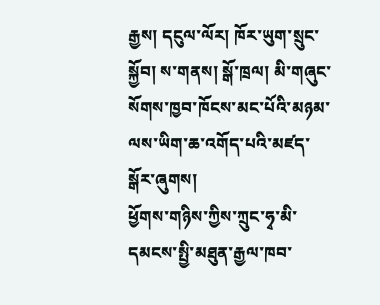རྒྱས། དངུལ་ལོར། ཁོར་ཡུག་སྲུང་སྐྱོབ། ས་གནས། སྒོ་ཁྲལ། མི་གཞུང་སོགས་ཁྱབ་ཁོངས་མང་པོའི་མཉམ་ལས་ཡིག་ཆ་འགོད་པའི་མཛད་སྒོར་ཞུགས།
ཕྱོགས་གཉིས་ཀྱིས་ཀྲུང་ཧྭ་མི་དམངས་སྤྱི་མཐུན་རྒྱལ་ཁབ་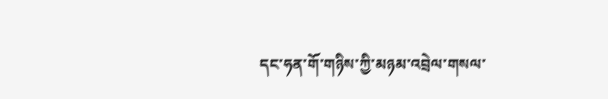དང་ཧན་གོ་གཉིས་ཀྱི་མཉམ་འབྲེལ་གསལ་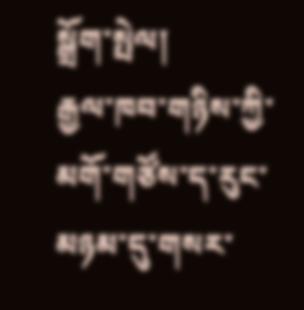སྒྲོག་སྤེལ།
རྒྱལ་ཁབ་གཉིས་ཀྱི་མགོ་གཙོས་ད་རུང་མཉམ་དུ་གསར་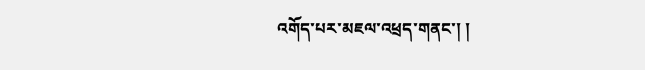འགོད་པར་མཇལ་འཕྲད་གནང་། །